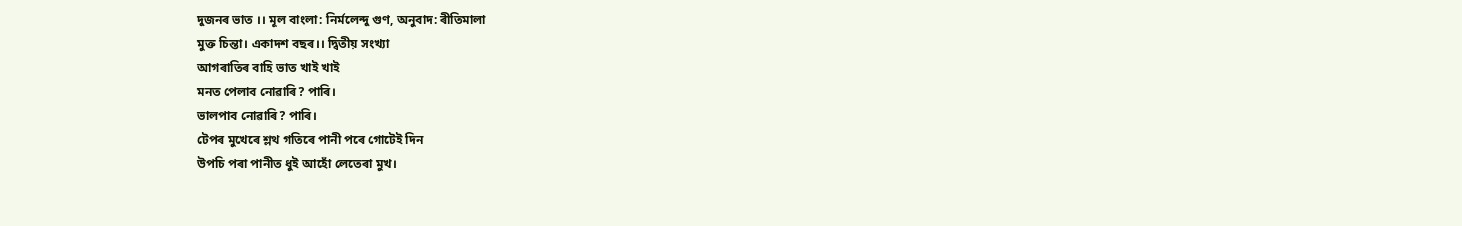দুজনৰ ভাত ।। মূল বাংলা: নিৰ্মলেন্দু গুণ, অনুবাদ: ৰীতিমালা
মুক্ত চিন্তা। একাদশ বছৰ।। দ্বিতীয় সংখ্যা
আগৰাতিৰ বাহি ভাত খাই খাই
মনত পেলাব নোৱাৰি? পাৰি।
ভালপাব নোৱাৰি? পাৰি।
টেপৰ মুখেৰে শ্লথ গতিৰে পানী পৰে গোটেই দিন
উপচি পৰা পানীত ধুই আহোঁ লেতেৰা মুখ।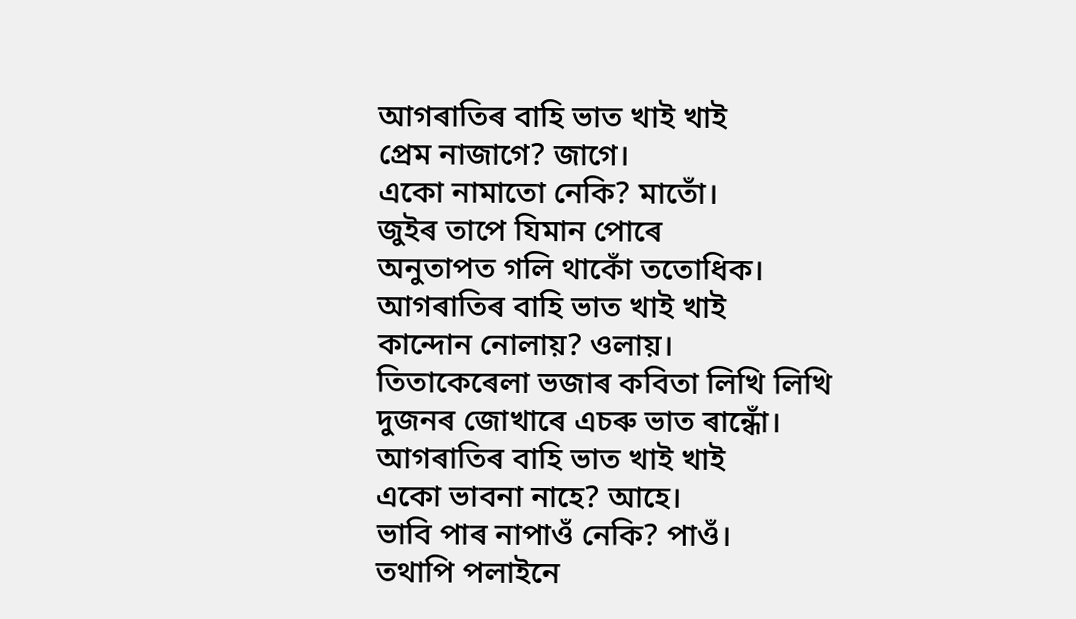আগৰাতিৰ বাহি ভাত খাই খাই
প্ৰেম নাজাগে? জাগে।
একো নামাতো নেকি? মাতোঁ।
জুইৰ তাপে যিমান পোৰে
অনুতাপত গলি থাকোঁ ততোধিক।
আগৰাতিৰ বাহি ভাত খাই খাই
কান্দোন নোলায়? ওলায়।
তিতাকেৰেলা ভজাৰ কবিতা লিখি লিখি
দুজনৰ জোখাৰে এচৰু ভাত ৰান্ধোঁ।
আগৰাতিৰ বাহি ভাত খাই খাই
একো ভাবনা নাহে? আহে।
ভাবি পাৰ নাপাওঁ নেকি? পাওঁ।
তথাপি পলাইনে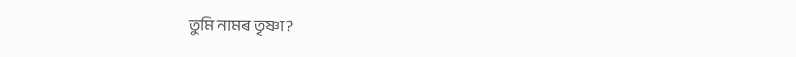তুমি নামৰ তৃষ্ণা?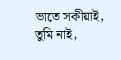ভাতে সকীয়াই, তুমি নাই,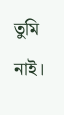তুমি নাই।